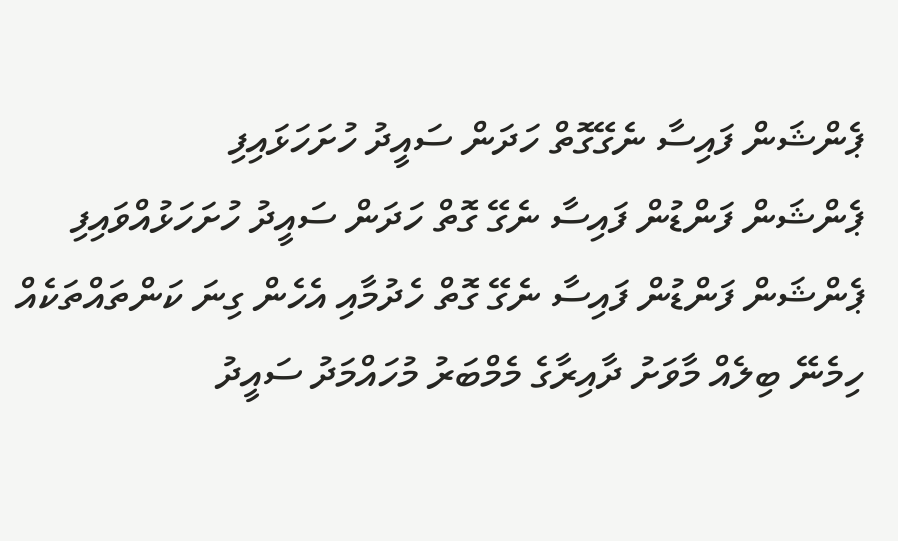ޕެންޝަން ފައިސާ ނެގޭގޮތް ހަދަން ސައީދު ހުށަހަޅައިފި
ޕެންޝަން ފަންޑުން ފައިސާ ނެގޭ ގޮތް ހަދަން ސައީދު ހުށަހަޅުއްވައިފި
ޕެންޝަން ފަންޑުން ފައިސާ ނެގޭ ގޮތް ހެދުމާއި އެހެން ގިނަ ކަންތައްތަކެއް ހިމެނޭ ބިލެއް މާވަށު ދާއިރާގެ މެމްބަރު މުހައްމަދު ސައީދު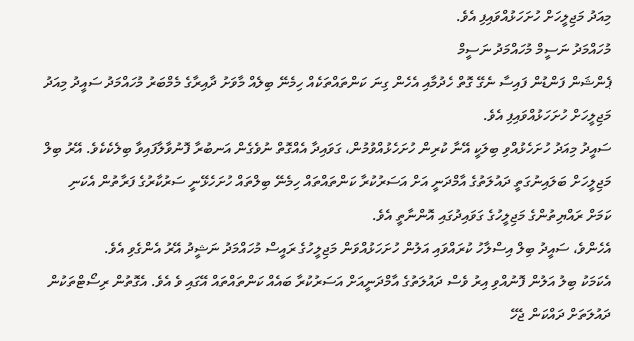މިއަދު މަޖިލީހަށް ހުށަހަޅުއްވައިފި އެވެ.
މުހައްމަދު ނަސީމް މުހައްމަދު ނަސީމް
ޕެންޝަން ފަންޑުން ފައިސާ ނެގޭ ގޮތް ހެދުމާއި އެހެން ގިނަ ކަންތައްތަކެއް ހިމެނޭ ބިލެއް މާވަށު ދާއިރާގެ މެމްބަރު މުހައްމަދު ސައީދު މިއަދު މަޖިލީހަށް ހުށަހަޅުއްވައިފި އެވެ.
ސައީދު މިއަދު ހުށަހެޅުއްވި ބިލަކީ އޭނާ ކުރިން ހުށަހެޅުއްވުމުން، ގަވައިދާ އެއްގޮތް ނުވެގެން އަނބުރާ ފޮނުވާލާފައިވާ ބިލެކެކެވެ. އޭރު ބިލް މަޖިލީހަށް ބަލައިނުގަތީ ދައުލަތުގެ އާމްދަނީ އަށް އަސަރުކުރާ ކަންތައްތައް ހިމެނޭ ބިލްތައް ހުށަހެޅޭނީ ސަރުކާރުގެ ފަރާތުން އެކަނި ކަމަށް ރައްޔިތުންގެ މަޖިލީހުގެ ގަވައިދުގައި އޮންނާތީ އެވެ.
އެހެންވެ، ސައީދު ބިލް އިސްލާހު ކުރައްވައި އަލުން ހުށަހަޅުއްވަން މަޖިލީހުގެ ރައީސް މުހައްމަދު ނަޝީދު އޭރު އެންގެވި އެވެ.
އެކަމަކު ބިލު އަލުން ފޮނުއްވި އިރު ވެސް ދައުލަތުގެ އާމްދަނީއަށް އަސަރުކުރާ ބައެއް ކަންތައްތައް އޭގައި ވެ އެވެ. އެގޮތުން ރިސޯޓްތަކުން ދައުލަތަށް ދައްކަން ޖެހޭ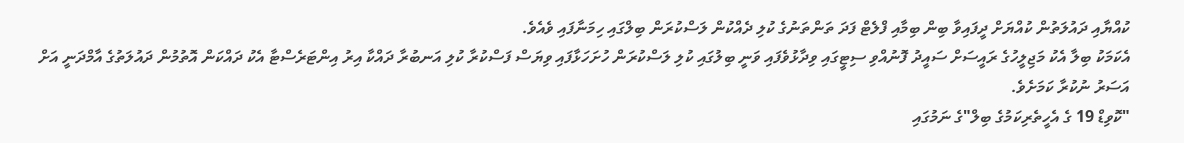ކުއްޔާއި ދައުލަތުން ކުއްޔަށް ދީފައިވާ ބިން ބިމާއި ފްލެޓް ފަދަ ތަންތަނުގެ ކުލި ދެއްކުން ލަސްކުރަން ބިލްގައި ހިމަނާފައި ވެއެވެ.
އެކަމަކު ބިލާ އެކު މަޖިލީހުގެ ރައީސަށް ސައީދު ފޮނުއްވި ސިޓީގައި ވިދާޅުވެފައި ވަނީ ބިލުގައި ކުލި ލަސްކުރަން ހުށަހަޅާފައި ވިޔަސް ފަސްކުރާ ކުލި އަނބުރާ ދައްކާ އިރު އިންޓަރެސްޓާ އެކު ދައްކަން އޮތުމުން ދައުލަތުގެ އާމްދަނީ އަށް އަސަރު ނުކުރާ ކަމަށެވެ.
"ކޮވިޑް 19 ގެ އެހީތެރިކަމުގެ ބިލް"ގެ ނަމުގައި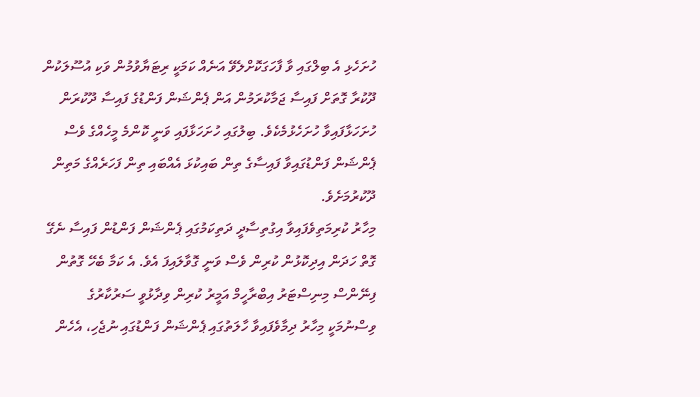ހުށަހެޅި އެ ބިލްގައި ވާ ފާހަގަކޮށްލެވޭ އަނެއް ކަމަކީ ރިޓަޔާވުމުން ވަކި އުސޫލަކުން ދޫކުރާ ގޮތަށް ފައިސާ ޖަމާކުރަމުން އަން ޕެންޝަން ފަންޑުގެ ފައިސާ ދޫކުރަން ހުށަހަޅާފައިވާ ހުށަހެޅުމެކެވެ. ބިލުގައި ހުށަހަޅާފައި ވަނީ ކޮންމެ މީހެއްގެ ވެސް ޕެންޝަން ފަންޑުގައިވާ ފައިސާގެ ތިން ބައިކުޅަ އެއްބައި ތިން ފަހަރެއްގެ މަތިން ދޫކުރުމަށެވެ.
މިހާރު ކުރިމަތިވެފައިވާ އިގުތިސާދީ ދަތިކަމުގައި ޕެންޝަން ފަންޑުން ފައިސާ ނެގޭ ގޮތް ހަދަން އިދިކޮޅުން ކުރިން ވެސް ވަނީ ގޮވާލައިފަ އެވެ. އެ ކަމާ ބެހޭ ގޮތުން ފިނޭންސް މިނިސްޓަރު އިބްރާހީމް އަމީރު ކުރިން ވިދާޅުވީ ސަރުކާރުގެ ވިސްނުމަކީ މިހާރު ދިމާވެފައިވާ ހާލަތުގައި ޕެންޝަން ފަންޑުގައި ނުޖެހި، އެހެން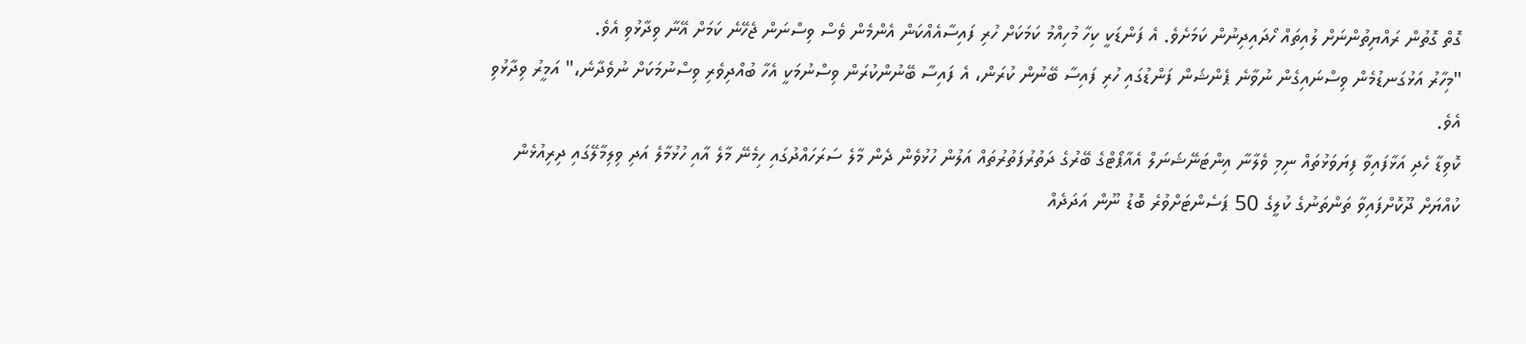ގޮތް ގޮތުން ރައްޔިތުންނަށް ލުއިތައް ހޯދައިދިނުން ކަމަށެވެ. އެ ފަންޑަކީ ކިހާ މުހިއްމު ކަމަކަށް ހުރި ފައިސާއެއްކަން އެންމެން ވެސް ވިސްނަން ޖެހޭނެ ކަމަށް އޭނާ ވިދާޅުވި އެވެ.
"މިހާރު އަޅުގަނޑުމެން ވިސްނައިގެން ނުވާނެ ޕެންޝަން ފަންޑުގައި ހުރި ފައިސާ ބޭނުން ކުރަން، އެ ފައިސާ ބޭނުންކުރަން ވިސްނުމަކީ އެހާ ބުއްދިވެރި ވިސްނުމަކަށް ނުވެދާނެ،" އަމީރު ވިދާޅުވި އެވެ.
ކޮވިޑާ ހެދި އަޅާފައިވާ ފިޔަވަޅުތައް ނިމި ވެލާނާ އިންޓަނޭޝަނަލް އެއާޕޯޓްގެ ބޭރުގެ ދަތުރުފަތުރުތައް އަލުން ހުޅުވެން ދެން މާލެ ސަރަހައްދުގައި ހިމެނޭ މާލެ އާއި ހުޅުމާލެ އަދި ވިލިމާލޭގައި ދިރިއުޅެން ކުއްޔަށް ދޫކޮށްފައިވާ ތަންތަނުގެ ކުލީގެ 50 ޕަސެންޓަށްވުރެ ބޮޑު ނޫން އަދަދެއް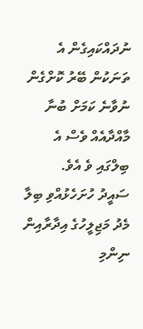ނުދައްކައިގެން އެ ތަނަކުން ބޭރު ކޮށްގެން ނުވާނެ ކަމަށް ބުނާ މާއްދާއެއް ވެސް އެ ބިލްގައި ވެ އެވެ.
ސައީދު ހުށަހެޅުއްވި ބިލާ މެދު މަޖިލީހުގެ އިދާރާއިން ނިންމި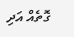ގޮތެއް އަދި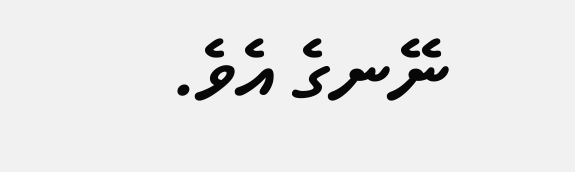ނޭނގެ އެވެ.